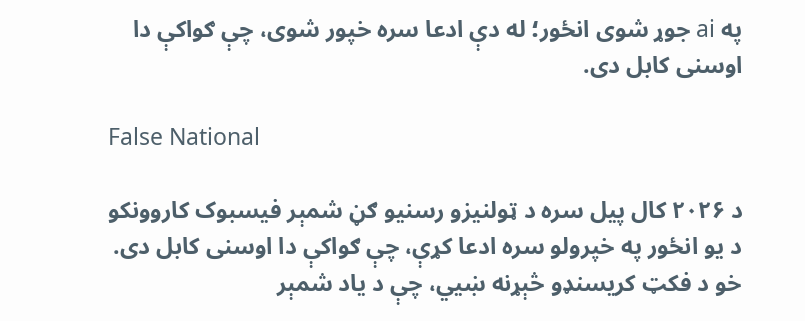په ai جوړ شوی انځور؛ له دې ادعا سره خپور شوی، چې ګواکې دا اوسنی کابل دی.

False National

د ۲۰۲۶ کال پیل سره د ټولنیزو رسنیو ګڼ شمېر فیسبوک کاروونکو د یو انځور په خپرولو سره ادعا کړې، چې ګواکې دا اوسنی کابل دی. خو د فکټ کریسنډو څېړنه ښیي، چې د یاد شمېر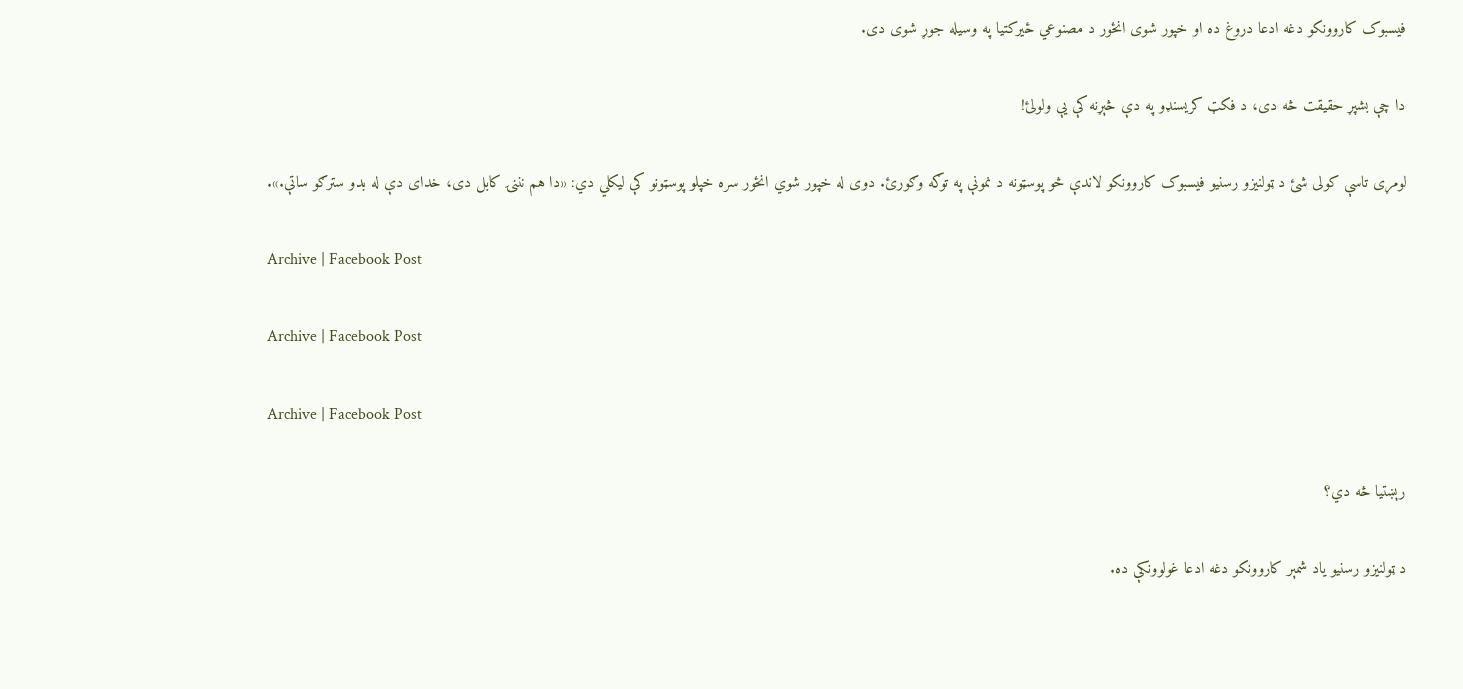فیسبوک کاروونکو دغه ادعا دروغ ده او خپور شوی انځور د مصنوعي ځیرکتیا په وسیله جوړ شوی دی.

دا چې بشپړ حقیقت څه دی، د فکټ کریسنډو په دې څېړنه کې یې ولولئ!

لومړی تاسې کولی شئ د ټولنیزو رسنیو فیسبوک کاروونکو لاندې څو پوسټونه د نمونې په توګه وګورئ. دوی له خپور شوي انځور سره خپلو پوسټونو کې لیکلي دي: «دا هم نننۍ کابل دی، خدای دې له بدو سترګو ساتې.».

Archive | Facebook Post

Archive | Facebook Post

Archive | Facebook Post

رېښتیا څه دي؟

د ټولنیزو رسنیو یاد شمېر کاروونکو دغه ادعا غولوونکې ده.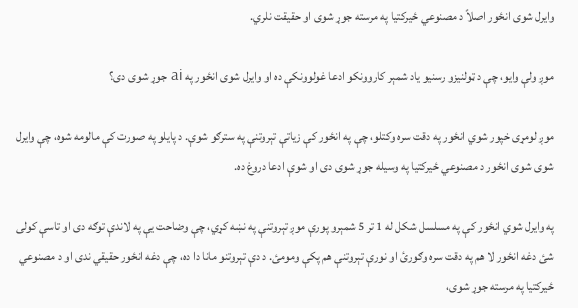وایرل شوی انځور اصلاً د مصنوعي ځیرکتیا په مرسته جوړ شوی او حقیقت نلري.

موږ ولې وایو، چې د ټولنیزو رسنیو یاد شمېر کاروونکو ادعا غولوونکې ده او وایرل شوی انځور په ai جوړ شوی دی؟

موږ لومړی خپور شوي انځور په دقت سره وکتلو، چې په انځور کې زیاتې تېروتنې په سترګو شوې. د پایلو په صورت کې مالومه شوه، چې وایرل شوی شوی انځور د مصنوعي ځیرکتیا په وسیله جوړ شوی دی او شوې ادعا دروغ ده.

په وایرل شوي انځور کې په مسلسل شکل له 1 تر 5 شمېرو پورې موږ تېروتنې په نښه کړي، چې وضاحت یې په لاندې توګه دی او تاسې کولی شئ دغه انځور لا هم په دقت سره وګورئ او نورې تېروتنې هم پکې ومومئ. د دې تېروتنو مانا دا ده، چې دغه انځور حقیقي ندی او د مصنوعي ځيرکتیا په مرسته جوړ شوی،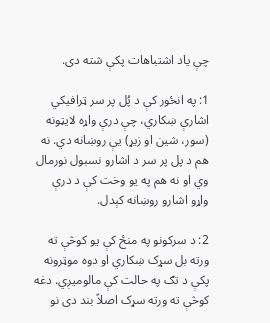چې یاد اشتباهات پکې شته دی.

1: په انځور کې د پُل پر سر ټرافیکي اشارې ښکاري، چې درې واړه لایټونه (سور، شین او زیړ) یې روښانه دي. نه هم د پل پر سر د اشارو نسبول نورمال وي او نه هم په یو وخت کې د درې واړو اشارو روښانه کېدل.

2: د سرکونو په منځ کې یو کوڅې ته ورته بل سړک ښکاري او دوه موټرونه پکې د تګ په حالت کې مالومیږي. دغه کوڅې ته ورته سړک اصلاً بند دی نو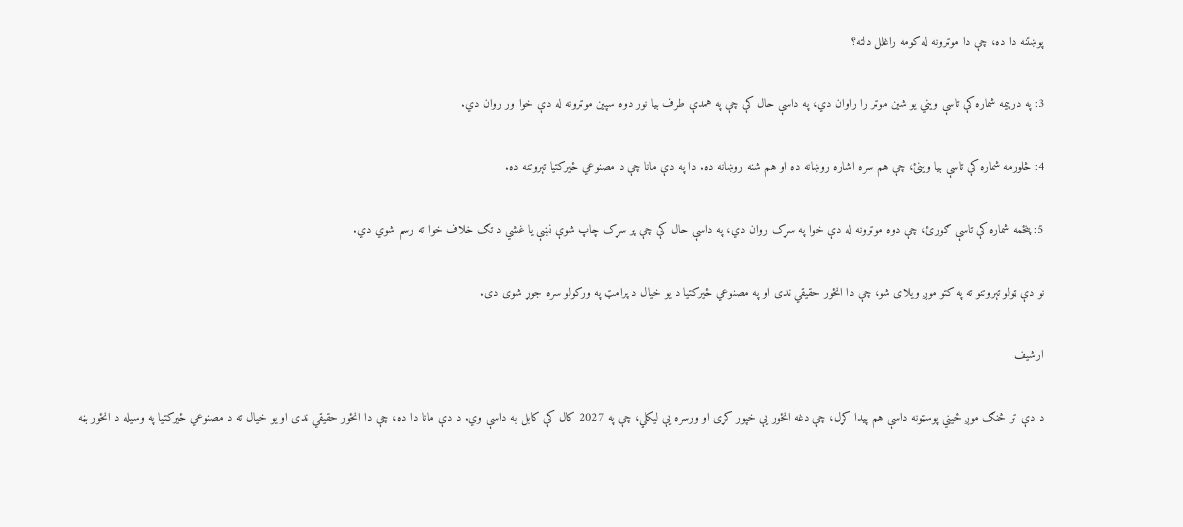پوښتنه دا ده، چې دا موټرونه له کومه راغلل دلته؟

3: په درېیمه شماره کې تاسې ویني یو شین موټر را راوان دي، په داسې حال کې چې په همدې طرف بیا نور دوه سپین موټرونه له دې خوا ور روان دي.

4: څلورمه شماره کې تاسې بیا وینئ، چې هم سره اشاره روښانه ده او هم شنه روښانه ده. دا په دې مانا چې د مصنوعي ځیرکتیا تېروتنه ده.

5: پنځمه شماره کې تاسې ګورئ، چې دوه موټرونه له دې خوا په سړک روان دي، په داسې حال کې چې پر سړک چاپ شوې نښې یا غشي د تګ خلاف خوا ته رسم شوي دي.

نو دې ټولو تېروتنو ته په کتو موږ ویلای شو، چې دا انځور حقیقي ندی او په مصنوعي ځیرکتیا د یو خیال د پرامټ په ورکولو سره جوړ شوی دی.

ارشیف

د دې تر څنګ موږ ځیني پوسټونه داسې هم پیدا کړل، چې دغه انځور یې خپور کړی او ورسره یې لیکلي، چې په 2027 کال کې کابل به داسې وي. د دې مانا دا ده، چې دا انځور حقیقي ندی او یو خیال ته د مصنوعي ځیرکتیا په وسیله د انځور بڼه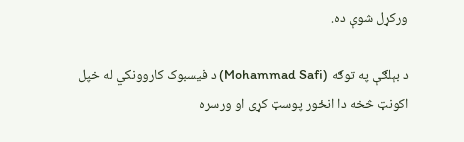ورکړل شوې ده.

د بېلګې په توګه (Mohammad Safi) د فیسبوک کاروونکي له خپل اکونټ څخه دا انځور پوسټ کړی او ورسره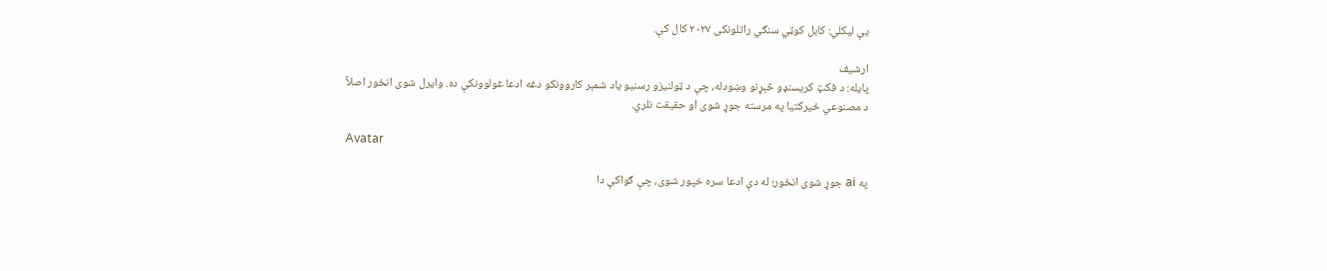یې لیکلي: کابل کوټي سنګي راتلونکی ۲۰۲۷ کال کې.

ارشیف
پایله: د فکټ کریسنډو څېړنو وښودله، چې د ټولنیزو رسنیو یاد شمېر کاروونکو دغه ادعا غولوونکې ده. وایرل شوی انځور اصلاً د مصنوعي ځیرکتیا په مرسته جوړ شوی او حقیقت نلري.

Avatar

په ai جوړ شوی انځور؛ له دې ادعا سره خپور شوی، چې ګواکې دا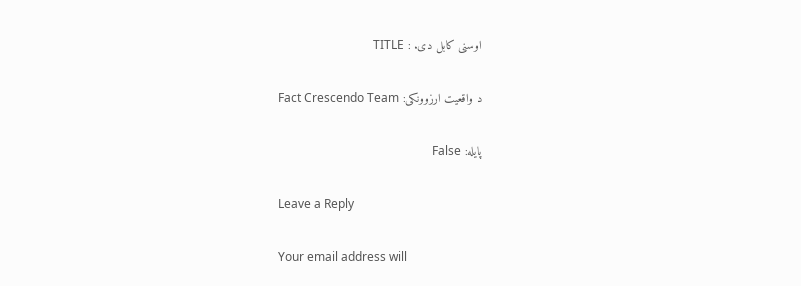اوسنی کابل دی. : TITLE

د واقعیت ارزوونکی: Fact Crescendo Team

پایله: False

Leave a Reply

Your email address will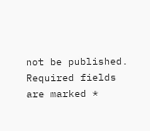not be published. Required fields are marked *